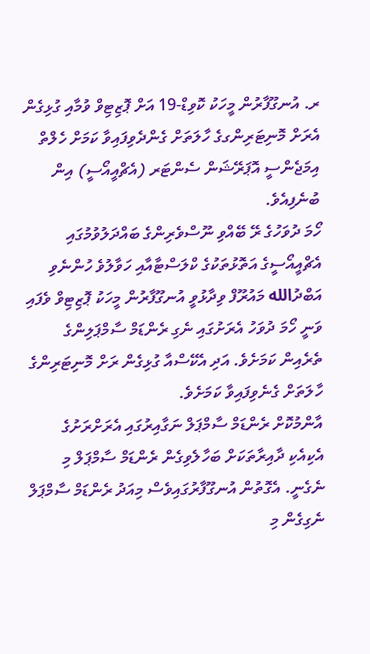ރ. އުނގޫފާރުން މީހަކު ކޮވިޑް-19 އަށް ޕޮޒިޓިވް ވުމާއި ގުޅިގެން އެރަށް މޮނިޓަރިންގގެ ހާލަތަށް ގެންދެވިފައިވާ ކަމަށް ހެލްތް އިމަޖެންސީ އޮޕަރޭޝަން ސެންޓަރ (އެޗްއީއޯސީ) އިން ބުނެފިއެވެ.
ހޯމަ ދުވަހުގެ ރޭ ބޭއްވި ނޫސްވެރިންގެ ބައްދަލުވުމުގައި އެޗްއީއޯސީގެ އަތޮޅުތަކުގެ ކްލަސްޓާއާއި ހަވާލުވެ ހުންނެވި އަބްދުالله މައުރޫފް ވިދާޅުވީ އުނގޫފާރުން މީހަކު ޕޮޒިޓިވް ވެފައި ވަނީ ހޯމަ ދުވަހު އެރަށުގައި ނެގި ރެންޑަމް ސާމްޕަލިންގެ ތެރެއިން ކަމަށެވެ. އަދި އެކޭސްއާ ގުޅިގެން ރަށް މޮނިޓަރިންގެ ހާލަތަށް ގެނެވިފައިވާ ކަމަށެވެ.
އާންމުކޮށް ރެންޑަމް ސާމްޕަލް ނަގާއިރުގައި އެރަށްރަށުގެ އެކިއެކި ދާއިރާތަކަށް ބަހާލެވިގެން ރެންޑަމް ސާމްޕަލް މި ނެގެނީ. އެގޮތުން އުނގޫފާރުގައިވެސް މިއަދު ރެންޑަމް ސާމްޕަލް ނެގިގެން މި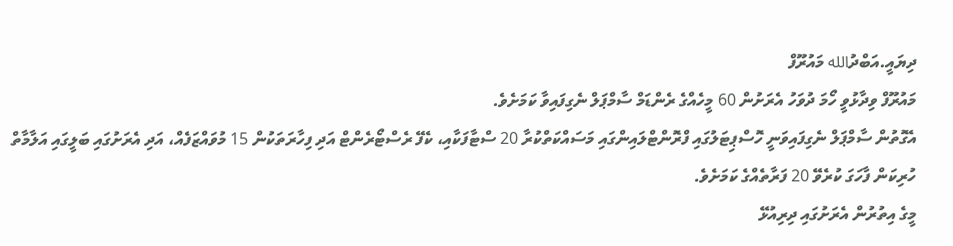ދިޔައީ.އަބްދުالله މައުރޫފް
މައުރޫފް ވިދާޅުވީ ހޯމަ ދުވަހު އެރަށުން 60 މީހެއްގެ ރެންޑަމް ސާމްޕަލް ނެގިފައިވާ ކަމަށެވެ.
އެގޮތުން ސާމްޕަލް ނެގިފައިވަނީ ހޮސްޕިޓަލުގައި ފްރޮންޓްލައިންގައި މަސައްކަތްކުރާ 20 ސްޓާފަކާއި، ކެފޭ ރެސްޓޯރެންޓް އަދި ފިހާރަތަކުން 15 މުވައްޒަފެއް، އަދި އެރަށުގައި ބަލީގައި އަލާމާތް ހުރިކަން ފާހަގަ ކުރެވޭ 20 ފަރާތެއްގެ ކަމަށެވެ.
މީގެ އިތުރުން އެރަށުގައި ދިރިއުޅޭ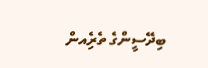ބިދޭސީންގެ ތެރެިއން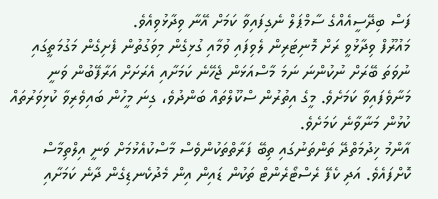ފަސް ބިދޭސީއެއްގެ ސާމްޕަލް ނެގިފައިވާ ކަމަށް އޭނާ ވިދާޅުވިއެވެ.
މައުރޫފް ވިދާޅުވީ ރަށް މޮނިޓަރިން ލެވިފައި ވުމާއި ގުޅިގެން މިވަގުތުން ފެށިގެން މަގުމަތީގައި ނުވަތަ ބޭރަށް ނުކުންނަ ނަމަ މާސްއަޅަން ޖެހޭނެ ކަމަށާއި އެރަށަށް އަރާފޭބުން ވަނީ މަނާވެފައިވާ ކަމަށެވެ. މީގެ އިތުރުން ސްކޫލްތައް ބަންދުވެ، ގިނަ މީހުން ބައިވެރިވާ ކުޅިވަރުތައް ކުޅުން މަނާވާނެ ކަމަށެވެ.
އާންމު ޚިދުމަތްދޭ ތަންތަނުގައި ތިބޭ ފަރާތްތަކުންވެސް މާސްކުއެޅުމަށް ވަނީ އިލްތިމާސް ކޮށްފައެވެ. އަދި ކެފޭ ރެސްޓޯރެންޓް ތަކުން ޑައިން އިން މެދުކެނޑިގެން ދާނެ ކަމަށާއި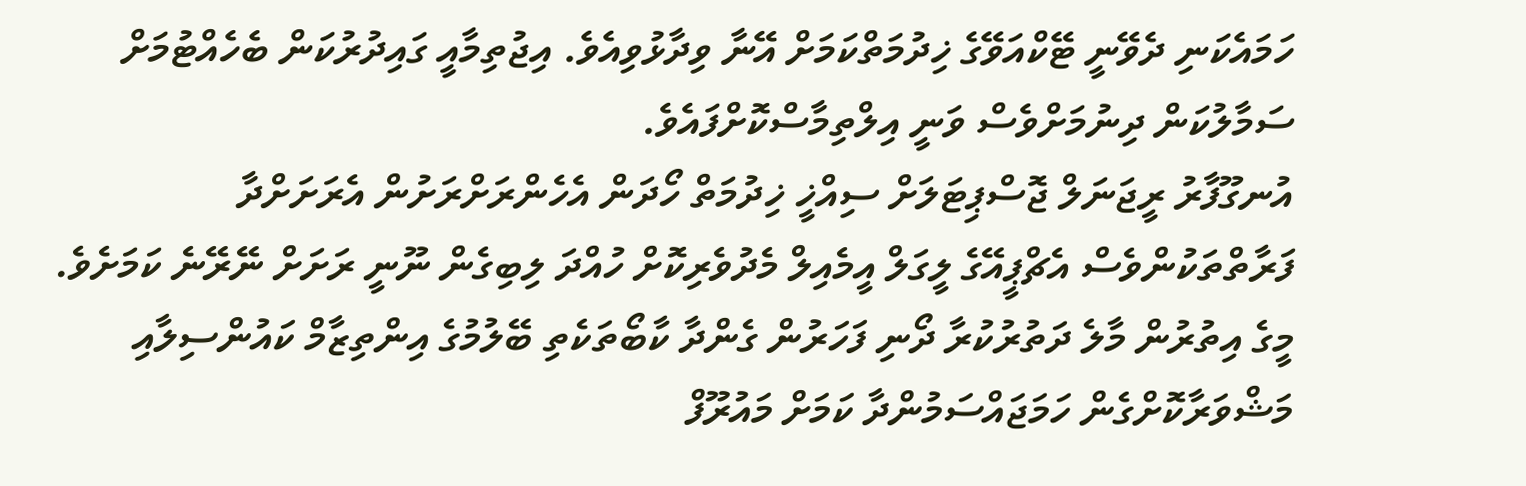ހަމައެކަނި ދެވޭނީ ޓޭކްއަވޭގެ ޚިދުމަތްކަމަށް އޭނާ ވިދާޅުވިއެވެ. އިޖުތިމާއީ ގައިދުރުކަން ބެހެއްޓުމަށް ސަމާލުކަން ދިނުމަށްވެސް ވަނީ އިލްތިމާސްކޮށްފައެވެ.
އުނގޫފާރު ރީޖަނަލް ޖޮސްޕިޓަލަށް ސިއްޚީ ޚިދުމަތް ހޯދަން އެހެންރަށްރަށުން އެރަށަށްދާ ފަރާތްތަކުންވެސް އެޗްޕީއޭގެ ލީގަލް އީމެއިލް މެދުވެރިކޮށް ހުއްދަ ލިބިގެން ނޫނީ ރަށަށް ނޭރޭނެ ކަމަށެވެ.
މީގެ އިތުރުން މާލެ ދަތުރުކުރާ ދޯނި ފަހަރުން ގެންދާ ކާބޯތަކެތި ބޭލުމުގެ އިންތިޒާމް ކައުންސިލާއި މަޝްވަރާކޮށްގެން ހަމަޖައްސަމުންދާ ކަމަށް މައުރޫފް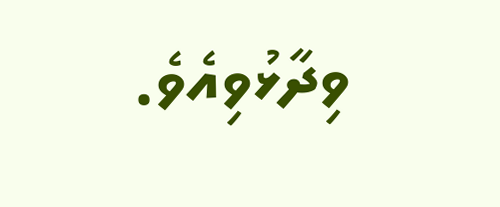ވިދާޅުވިއެވެ.